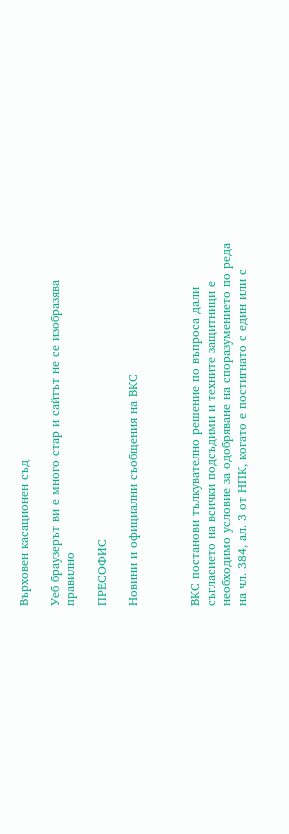Върховен касационен съд

Уеб браузeрът ви е много стар и сайтът не се изобразява правилно

ПРЕСОФИС

Новини и официални съобщения на ВКС



ВКС постанови тълкувателно решение по въпроса дали съгласието на всички подсъдими и техните защитници е необходимо условие за одобряване на споразумението по реда на чл. 384, ал. 3 от НПК, когато е постигнато с един или с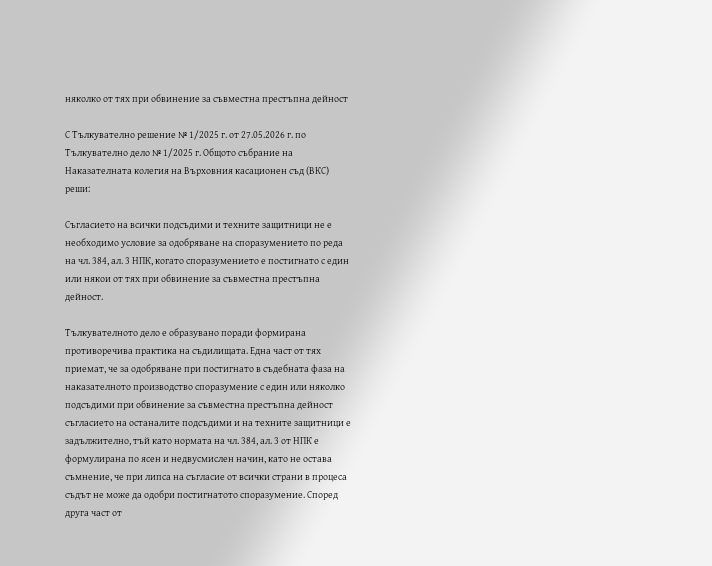няколко от тях при обвинение за съвместна престъпна дейност

С Тълкувателно решение № 1/2025 г. от 27.05.2026 г. по Тълкувателно дело № 1/2025 г. Общото събрание на Наказателната колегия на Върховния касационен съд (ВКС) реши:

Съгласието на всички подсъдими и техните защитници не е необходимо условие за одобряване на споразумението по реда на чл. 384, ал. 3 НПК, когато споразумението е постигнато с един или някои от тях при обвинение за съвместна престъпна дейност.

Тълкувателното дело е образувано поради формирана противоречива практика на съдилищата. Една част от тях приемат, че за одобряване при постигнато в съдебната фаза на наказателното производство споразумение с един или няколко подсъдими при обвинение за съвместна престъпна дейност съгласието на останалите подсъдими и на техните защитници е задължително, тъй като нормата на чл. 384, ал. 3 от НПК е формулирана по ясен и недвусмислен начин, като не остава съмнение, че при липса на съгласие от всички страни в процеса съдът не може да одобри постигнатото споразумение. Според друга част от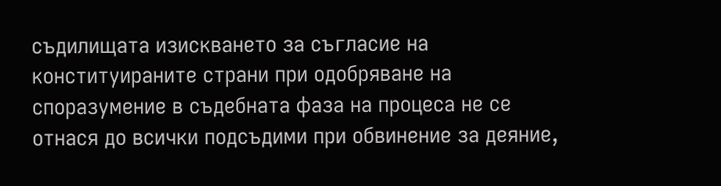съдилищата изискването за съгласие на конституираните страни при одобряване на споразумение в съдебната фаза на процеса не се отнася до всички подсъдими при обвинение за деяние,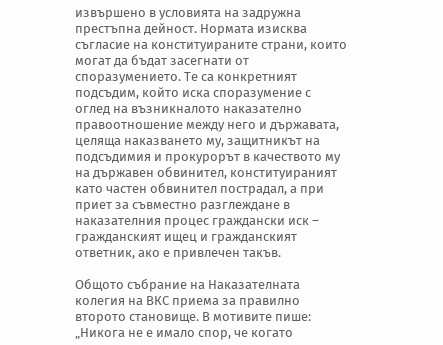извършено в условията на задружна престъпна дейност. Нормата изисква съгласие на конституираните страни, които могат да бъдат засегнати от споразумението. Те са конкретният подсъдим, който иска споразумение с оглед на възникналото наказателно правоотношение между него и държавата, целяща наказването му, защитникът на подсъдимия и прокурорът в качеството му на държавен обвинител, конституираният като частен обвинител пострадал, а при приет за съвместно разглеждане в наказателния процес граждански иск – гражданският ищец и гражданският ответник, ако е привлечен такъв.

Общото събрание на Наказателната колегия на ВКС приема за правилно второто становище. В мотивите пише: „Никога не е имало спор, че когато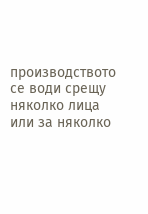производството се води срещу няколко лица или за няколко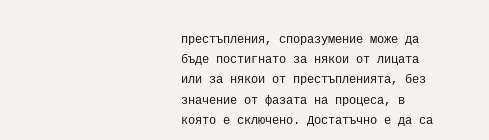престъпления, споразумение може да бъде постигнато за някои от лицата или за някои от престъпленията, без значение от фазата на процеса, в която е сключено. Достатъчно е да са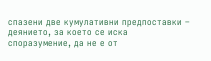спазени две кумулативни предпоставки – деянието, за което се иска споразумение, да не е от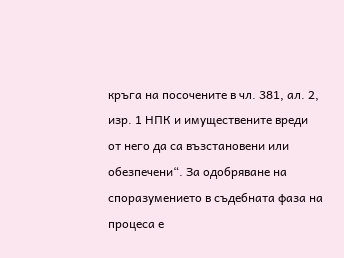кръга на посочените в чл. 381, ал. 2, изр. 1 НПК и имуществените вреди от него да са възстановени или обезпечени“. За одобряване на споразумението в съдебната фаза на процеса е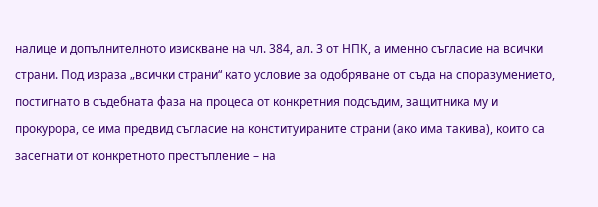налице и допълнителното изискване на чл. 384, ал. 3 от НПК, а именно съгласие на всички страни. Под израза „всички страни“ като условие за одобряване от съда на споразумението, постигнато в съдебната фаза на процеса от конкретния подсъдим, защитника му и прокурора, се има предвид съгласие на конституираните страни (ако има такива), които са засегнати от конкретното престъпление – на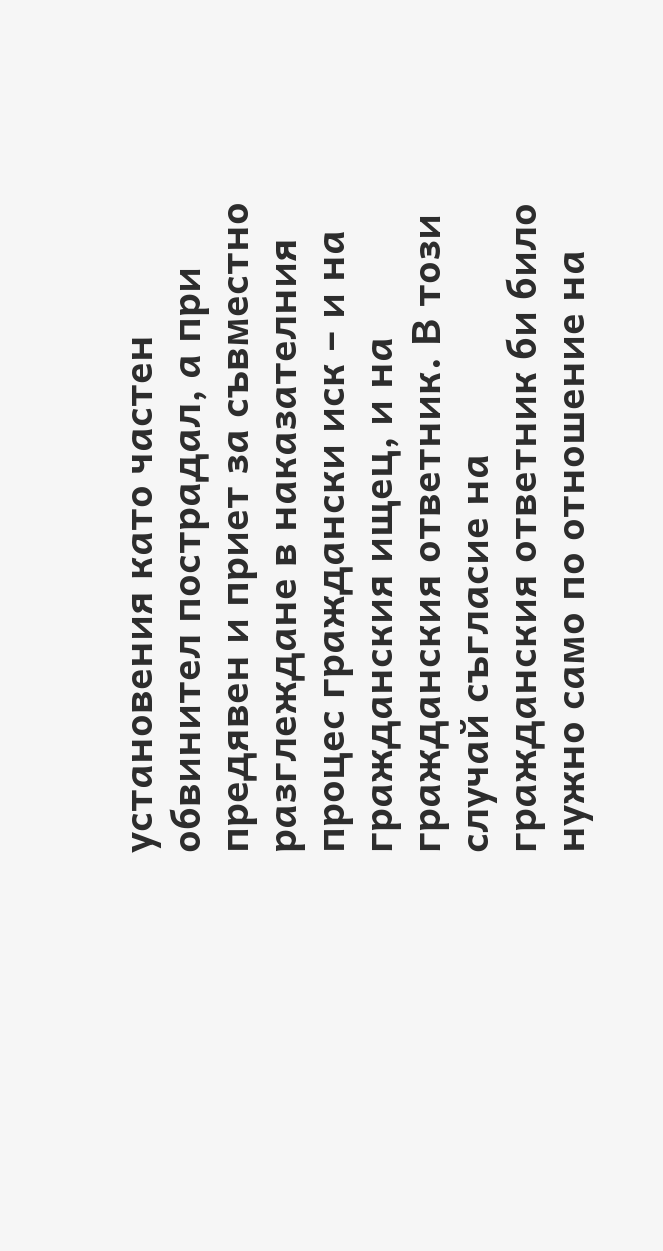установения като частен обвинител пострадал, а при предявен и приет за съвместно разглеждане в наказателния процес граждански иск – и на гражданския ищец, и на гражданския ответник. В този случай съгласие на гражданския ответник би било нужно само по отношение на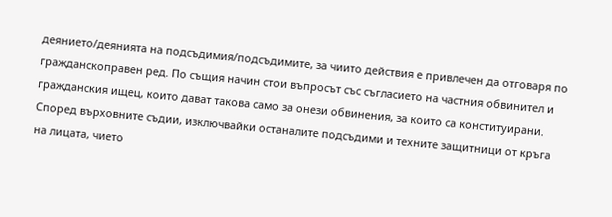деянието/деянията на подсъдимия/подсъдимите, за чиито действия е привлечен да отговаря по гражданскоправен ред. По същия начин стои въпросът със съгласието на частния обвинител и гражданския ищец, които дават такова само за онези обвинения, за които са конституирани. Според върховните съдии, изключвайки останалите подсъдими и техните защитници от кръга на лицата, чието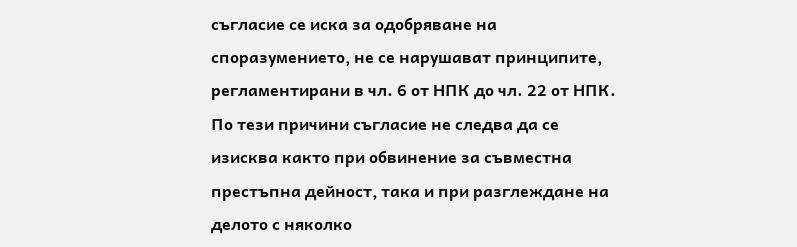съгласие се иска за одобряване на споразумението, не се нарушават принципите, регламентирани в чл. 6 от НПК до чл. 22 от НПК. По тези причини съгласие не следва да се изисква както при обвинение за съвместна престъпна дейност, така и при разглеждане на делото с няколко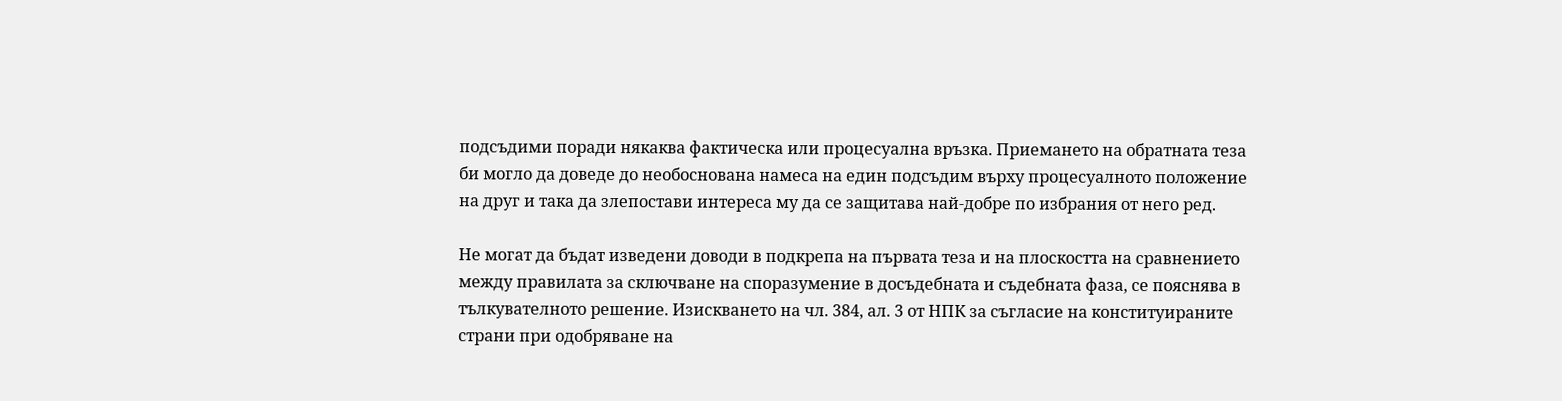подсъдими поради някаква фактическа или процесуална връзка. Приемането на обратната теза би могло да доведе до необоснована намеса на един подсъдим върху процесуалното положение на друг и така да злепостави интереса му да се защитава най-добре по избрания от него ред.

Не могат да бъдат изведени доводи в подкрепа на първата теза и на плоскостта на сравнението между правилата за сключване на споразумение в досъдебната и съдебната фаза, се пояснява в тълкувателното решение. Изискването на чл. 384, ал. 3 от НПК за съгласие на конституираните страни при одобряване на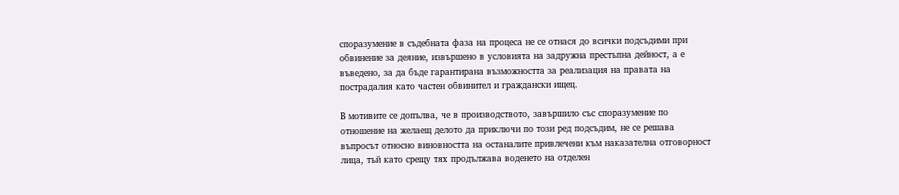споразумение в съдебната фаза на процеса не се отнася до всички подсъдими при обвинение за деяние, извършено в условията на задружна престъпна дейност, а е въведено, за да бъде гарантирана възможността за реализация на правата на пострадалия като частен обвинител и граждански ищец.

В мотивите се допълва, че в производството, завършило със споразумение по отношение на желаещ делото да приключи по този ред подсъдим, не се решава въпросът относно виновността на останалите привлечени към наказателна отговорност лица, тъй като срещу тях продължава воденето на отделен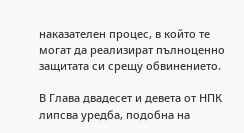наказателен процес, в който те могат да реализират пълноценно защитата си срещу обвинението.

В Глава двадесет и девета от НПК липсва уредба, подобна на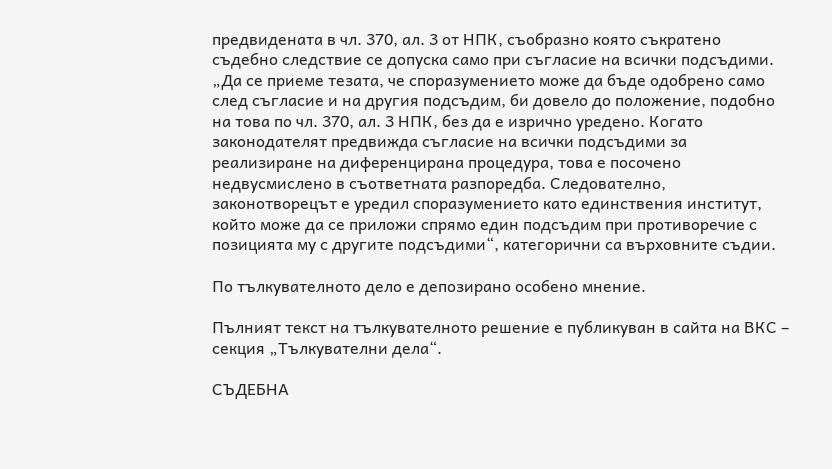предвидената в чл. 370, ал. 3 от НПК, съобразно която съкратено съдебно следствие се допуска само при съгласие на всички подсъдими. „Да се приеме тезата, че споразумението може да бъде одобрено само след съгласие и на другия подсъдим, би довело до положение, подобно на това по чл. 370, ал. 3 НПК, без да е изрично уредено. Когато законодателят предвижда съгласие на всички подсъдими за реализиране на диференцирана процедура, това е посочено недвусмислено в съответната разпоредба. Следователно, законотворецът е уредил споразумението като единствения институт, който може да се приложи спрямо един подсъдим при противоречие с позицията му с другите подсъдими“, категорични са върховните съдии.

По тълкувателното дело е депозирано особено мнение.

Пълният текст на тълкувателното решение е публикуван в сайта на ВКС – секция „Тълкувателни дела“.

СЪДЕБНА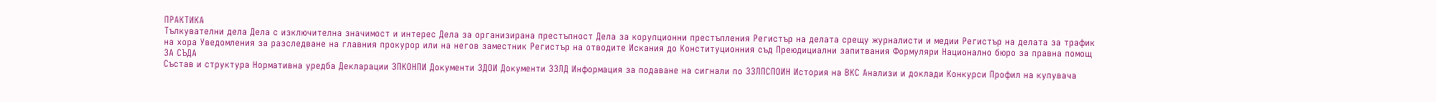ПРАКТИКА
Тълкувателни дела Дела с изключителна значимост и интерес Дела за организирана престъпност Дела за корупционни престъпления Регистър на делата срещу журналисти и медии Регистър на делата за трафик на хора Уведомления за разследване на главния прокурор или на негов заместник Регистър на отводите Искания до Kонституционния съд Преюдициални запитвания Формуляри Национално бюро за правна помощ
ЗА СЪДА
Състав и структура Нормативна уредба Декларации ЗПКОНПИ Документи ЗДОИ Документи ЗЗЛД Информация за подаване на сигнали по ЗЗЛПСПОИН История на ВКС Анализи и доклади Конкурси Профил на купувача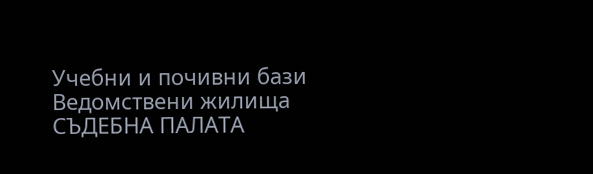Учебни и почивни бази Ведомствени жилища
СЪДЕБНА ПАЛАТА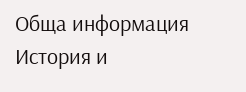Обща информация История и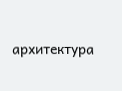архитектура